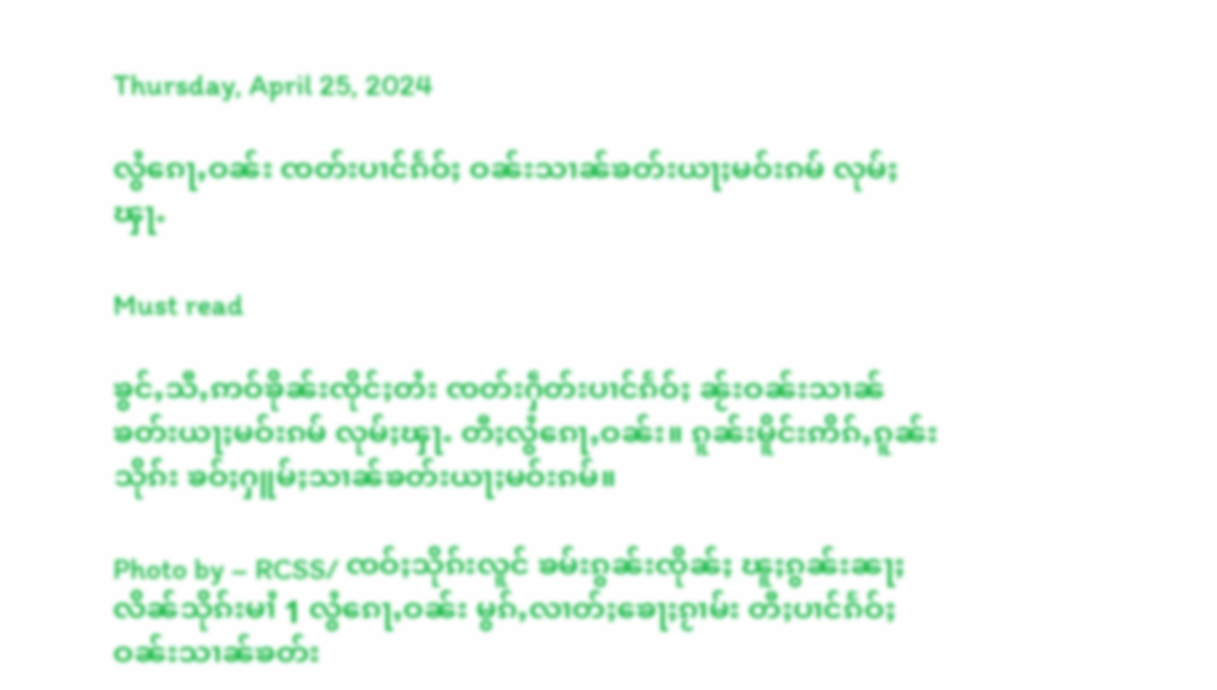Thursday, April 25, 2024

လွႆၵေႃႇဝၼ်း ၸတ်းပၢင်ၵႅဝ်ႈ ဝၼ်းသၢၼ်ၶတ်းယႃႈမဝ်းၵမ် လုမ်ႈၾႃႉ

Must read

ၶွင်ႇသီႇဢဝ်ၶိုၼ်းၸိုင်ႈတႆး ၸတ်းႁဵတ်းပၢင်ၵႅဝ်ႈ ၼႂ်းဝၼ်းသၢၼ်ၶတ်းယႃႈမဝ်းၵမ် လုမ်ႈၾႃႉ တီႈလွႆၵေႃႇဝၼ်း။ ၵူၼ်းမိူင်းဢိၵ်ႇၵူၼ်းသိုၵ်း ၶဝ်ႈႁူမ်ႈသၢၼ်ၶတ်းယႃႈမဝ်းၵမ်။

Photo by – RCSS/ ၸဝ်ႈသိုၵ်းလူင် ၶမ်းၵွၼ်းၸိုၼ်ႈ ၽူႈၵွၼ်းၼႃႈလိၼ်သိုၵ်းမၢႆ 1 လွႆၵေႃႇဝၼ်း မွၵ်ႇလၢတ်ႈၶေႃႈၵႂၢမ်း တီႈပၢင်ၵႅဝ်ႈဝၼ်းသၢၼ်ၶတ်း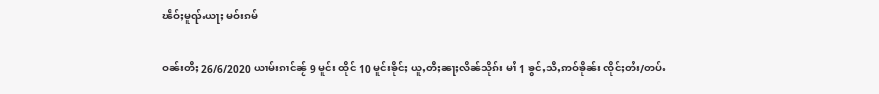ၽဵဝ်ႈမူၺ်ႉယႃႈ မဝ်းၵမ်

ဝၼ်းတီႈ 26/6/2020 ယၢမ်းၵၢင်ၼႂ် 9 မူင်း ထိုင် 10 မူင်းၶိုင်ႈ ယူႇတီႈၼႃႈလိၼ်သိုၵ်း မၢႆ 1 ၶွင်ႇသီႇဢဝ်ၶိုၼ်း ၸိုင်ႈတႆး/တပ်ႉ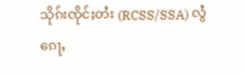သိုၵ်းၸိုင်ႈတႆး (RCSS/SSA) လွႆၵေႃႇ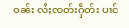ဝၼ်း လႆႈၸတ်းႁဵတ်း ပၢင်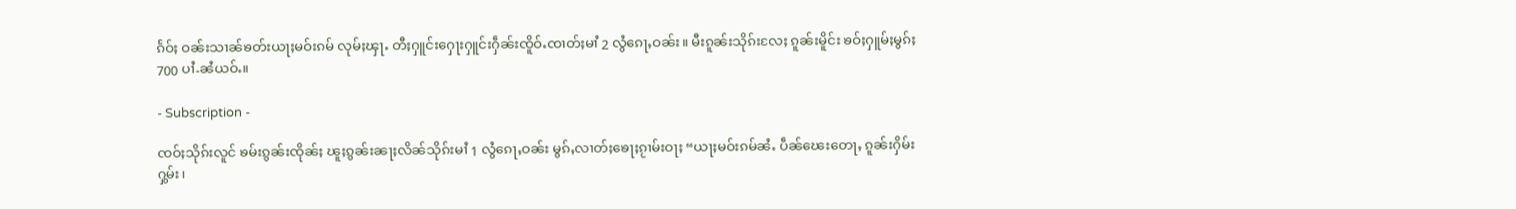ၵႅဝ်ႈ ဝၼ်းသၢၼ်ၶတ်းယႃႈမဝ်းၵမ် လုမ်ႈၾႃႉ တီႈႁူင်းႁေႃးႁူင်းႁဵၼ်းၸိူဝ်ႉၸၢတ်ႈမၢႆ 2 လွႆၵေႃႇဝၼ်း။ မီးၵူၼ်းသိုၵ်းလႄႈ ၵူၼ်းမိူင်း ၶဝ်ႈႁူမ်ႈမွၵ်ႈ 700 ပၢႆ-ၼႆယဝ်ႉ။

- Subscription -

ၸဝ်ႈသိုၵ်းလူင် ၶမ်းၵွၼ်းၸိုၼ်ႈ ၽူႈၵွၼ်းၼႃႈလိၼ်သိုၵ်းမၢႆ 1 လွႆၵေႃႇဝၼ်း မွၵ်ႇလၢတ်ႈၶေႃႈၵႂၢမ်းဝႃႈ “ယႃႈမဝ်းၵမ်ၼႆႉ ပဵၼ်ၽေးတေႃႇ ၵူၼ်းႁိမ်းႁွမ်း၊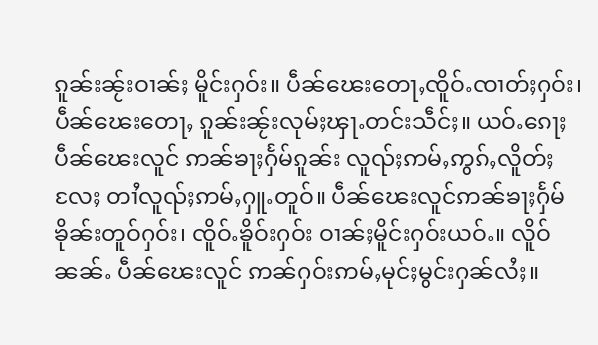ၵူၼ်းၼႂ်းဝၢၼ်ႈ မိူင်းႁဝ်း။ ပဵၼ်ၽေးတေႃႇၸိူဝ်ႉၸၢတ်ႈႁဝ်း၊ ပဵၼ်ၽေးတေႃႇ ၵူၼ်းၼႂ်းလုမ်ႈၾႃႉတင်းသဵင်ႈ။ ယဝ်ႉၵေႃႈ ပဵၼ်ၽေးလူင် ဢၼ်ၶႃႈႁႅမ်ၵူၼ်း လူၺ်ႈဢမ်ႇဢွၵ်ႇလိူတ်ႈလႄႈ တၢႆလူၺ်ႈဢမ်ႇႁူႉတူဝ်။ ပဵၼ်ၽေးလူင်ဢၼ်ၶႃႈႁႅမ်ၶိုၼ်းတူဝ်ႁဝ်း၊ ၸိူဝ်ႉၶိူဝ်းႁဝ်း ဝၢၼ်ႈမိူင်းႁဝ်းယဝ်ႉ။ လိူဝ်ၼၼ်ႉ ပဵၼ်ၽေးလူင် ဢၼ်ႁဝ်းဢမ်ႇမုင်ႈမွင်းႁၼ်လႆႈ။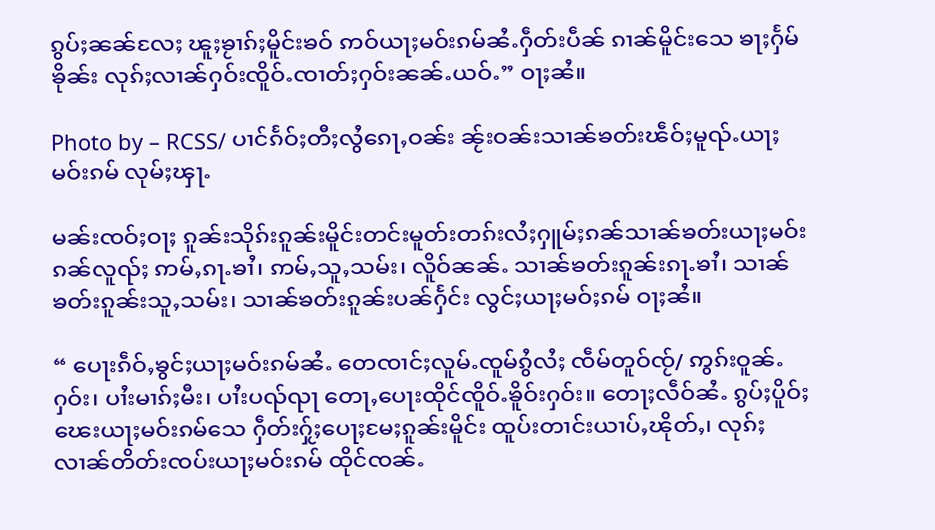ၵွပ်ႈၼၼ်လႄႈ ၽူႈၶႂၢၵ်ႈမိူင်းၶဝ် ဢဝ်ယႃႈမဝ်းၵမ်ၼႆႉႁဵတ်းပဵၼ် ၵၢၼ်မိူင်းသေ ၶႃႈႁႅမ်ၶိုၼ်း လုၵ်ႈလၢၼ်ႁဝ်းၸိူဝ်ႉၸၢတ်ႈႁဝ်းၼၼ်ႉယဝ်ႉ” ဝႃႈၼႆ။

Photo by – RCSS/ ပၢင်ၵႅဝ်ႈတီႈလွႆၵေႃႇဝၼ်း ၼႂ်းဝၼ်းသၢၼ်ၶတ်းၽဵဝ်ႈမူၺ်ႉယႃႈမဝ်းၵမ် လုမ်ႈၾႃႉ

မၼ်းၸဝ်ႈဝႃႈ ၵူၼ်းသိုၵ်းၵူၼ်းမိူင်းတင်းမူတ်းတၵ်းလႆႈႁူမ်ႈၵၼ်သၢၼ်ၶတ်းယႃႈမဝ်းၵၼ်လူၺ်ႈ ဢမ်ႇၵႃႉၶၢႆ၊ ဢမ်ႇသူႇသမ်း၊ လိူဝ်ၼၼ်ႉ သၢၼ်ၶတ်းၵူၼ်းၵႃႉၶၢႆ၊ သၢၼ်ၶတ်းၵူၼ်းသူႇသမ်း၊ သၢၼ်ၶတ်းၵူၼ်းပၼ်ႁႅင်း လွင်ႈယႃႈမဝ်ႈၵမ် ဝႃႈၼႆ။

“ ပေႃးၵဵဝ်ႇၶွင်ႈယႃႈမဝ်းၵမ်ၼႆႉ တေၸၢင်ႈလူမ်ႉၸူမ်ၵွႆလႆႈ ၸဵမ်တူဝ်ၸႂ်/ ဢွၵ်းဝူၼ်ႉႁဝ်း၊ ပၢႆးမၢၵ်ႈမီး၊ ပၢႆးပၺ်ၺႃ တေႃႇပေႃးထိုင်ၸိူဝ်ႉၶိူဝ်းႁဝ်း။ တေႃႈလဵဝ်ၼႆႉ ၵွပ်ႈပိူဝ်ႈၽေးယႃႈမဝ်းၵမ်သေ ႁဵတ်းႁႂ်ႈပေႃႈမႄႈၵူၼ်းမိူင်း ထူပ်းတၢင်းယၢပ်ႇၽိုတ်ႇ၊ လုၵ်ႈလၢၼ်တိတ်းၸပ်းယႃႈမဝ်းၵမ် ထိုင်ၸၼ်ႉ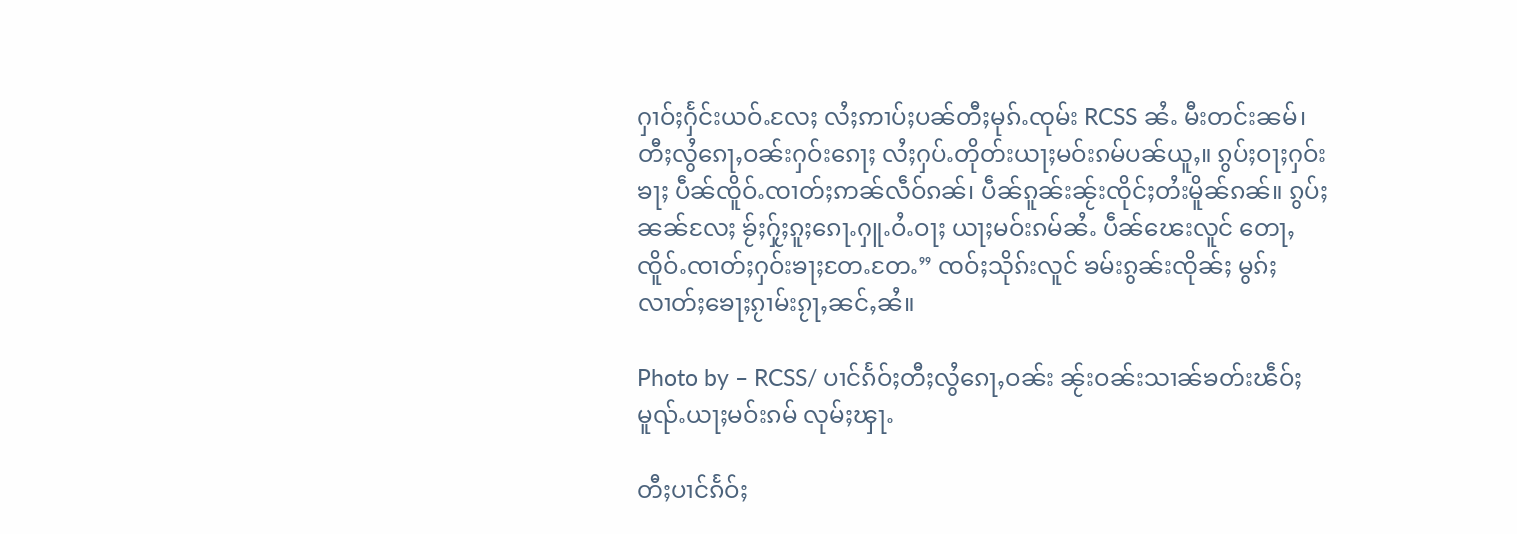ႁၢဝ်ႈႁႅင်းယဝ်ႉလႄႈ လႆႈဢၢပ်ႈပၼ်တီႈမုၵ်ႉၸုမ်း RCSS ၼႆႉ မီးတင်းၼမ်၊ တီႈလွႆၵေႃႇဝၼ်းႁဝ်းၵေႃႈ လႆႈႁပ်ႉတိုတ်းယႃႈမဝ်းၵမ်ပၼ်ယူႇ။ ၵွပ်ႈဝႃႈႁဝ်းၶႃႈ ပဵၼ်ၸိူဝ်ႉၸၢတ်ႈဢၼ်လဵဝ်ၵၼ်၊ ပဵၼ်ၵူၼ်းၼႂ်းၸိုင်ႈတႆးမိူၼ်ၵၼ်။ ၵွပ်ႈၼၼ်လႄႈ ၶႂ်ႈႁႂ်ႈၵူႈၵေႃႉႁူႉဝႆႉဝႃႈ ယႃႈမဝ်းၵမ်ၼႆႉ ပဵၼ်ၽေးလူင် တေႃႇၸိူဝ်ႉၸၢတ်ႈႁဝ်းၶႃႈတႄႉတႄႉ” ၸဝ်ႈသိုၵ်းလူင် ၶမ်းၵွၼ်းၸိုၼ်ႈ မွၵ်ႈလၢတ်ႈၶေႃႈၵႂၢမ်းၵႂႃႇၼင်ႇၼႆ။

Photo by – RCSS/ ပၢင်ၵႅဝ်ႈတီႈလွႆၵေႃႇဝၼ်း ၼႂ်းဝၼ်းသၢၼ်ၶတ်းၽဵဝ်ႈမူၺ်ႉယႃႈမဝ်းၵမ် လုမ်ႈၾႃႉ

တီႈပၢင်ၵႅဝ်ႈ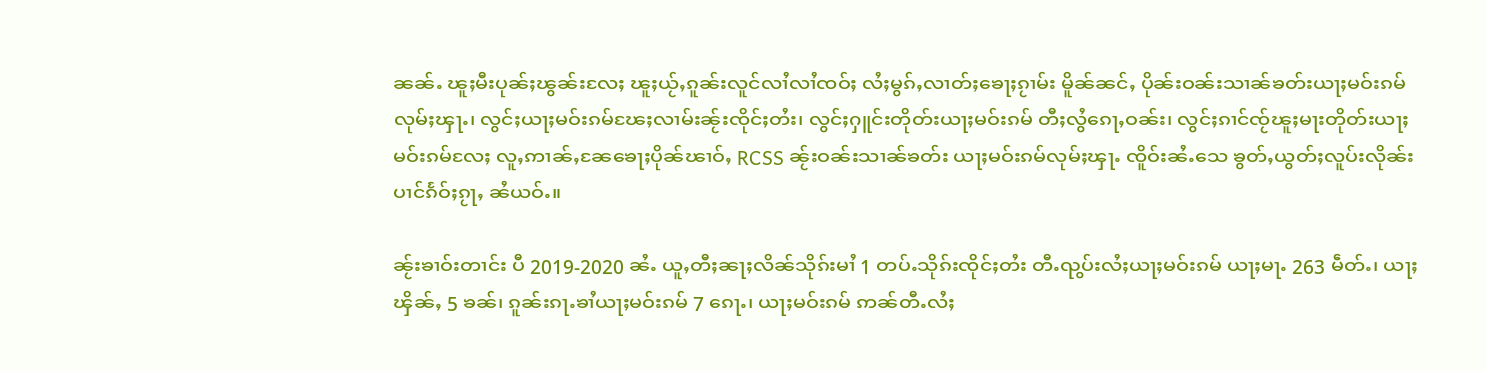ၼၼ်ႉ ၽူႈမီးပုၼ်ႈၽွၼ်းလႄႈ ၽူႈယႂ်ႇၵူၼ်းလူင်လၢႆလၢႆၸဝ်ႈ လႆႈမွၵ်ႇလၢတ်ႈၶေႃႈၵႂၢမ်း မိူၼ်ၼင်ႇ ပိုၼ်းဝၼ်းသၢၼ်ၶတ်းယႃႈမဝ်းၵမ်လုမ်ႈၾႃႉ၊ လွင်ႈယႃႈမဝ်းၵမ်ၽႄႈလၢမ်းၼႂ်းၸိုင်ႈတႆး၊ လွင်ႈႁူင်းတိုတ်းယႃႈမဝ်းၵမ် တီႈလွႆၵေႃႇဝၼ်း၊ လွင်ႈၵၢင်ၸႂ်ၽူႈမႃးတိုတ်းယႃႈမဝ်းၵမ်လႄႈ လူႇဢၢၼ်ႇၼႄၶေႃႈပိုၼ်ၽၢဝ်ႇ RCSS ၼႂ်းဝၼ်းသၢၼ်ၶတ်း ယႃႈမဝ်းၵမ်လုမ်ႈၾႃႉ ၸိူဝ်းၼႆႉသေ ၶွတ်ႇယွတ်ႈလူပ်းလိုၼ်းပၢင်ၵႅဝ်ႈၵႂႃႇ ၼႆယဝ်ႉ။

ၼႂ်းၶၢဝ်းတၢင်း ပီ 2019-2020 ၼႆႉ ယူႇတီႈၼႃႈလိၼ်သိုၵ်းမၢႆ 1 တပ်ႉသိုၵ်းၸိုင်ႈတႆး တီႉၺွပ်းလႆႈယႃႈမဝ်းၵမ် ယႃႈမႃႉ 263 မဵတ်ႉ၊ ယႃႈၾိၼ်ႇ 5 ၶၼ်၊ ၵူၼ်းၵႃႉၶၢႆယႃႈမဝ်းၵမ် 7 ၵေႃႉ၊ ယႃႈမဝ်းၵမ် ဢၼ်တီႉလႆႈ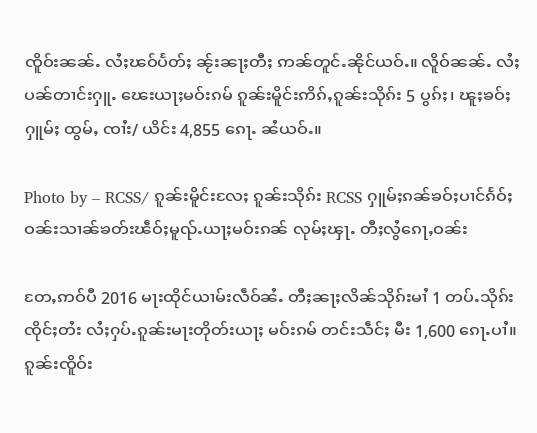ၸိူဝ်းၼၼ်ႉ လႆႈၽဝ်ပႅတ်ႈ ၼႂ်းၼႃႈတီႈ ဢၼ်တူင်ႉၼိုင်ယဝ်ႉ။ လိူဝ်ၼၼ်ႉ လႆႈပၼ်တၢင်းႁူႉ ၽေးယႃႈမဝ်းၵမ် ၵူၼ်းမိူင်းဢိၵ်ႇၵူၼ်းသိုၵ်း 5 ပွၵ်ႈ၊ ၽူႈၶဝ်ႈႁူမ်ႈ ထွမ်ႇ ၸၢႆး/ ယိင်း 4,855 ၵေႃႉ ၼႆယဝ်ႉ။

Photo by – RCSS/ ၵူၼ်းမိူင်းလႄႈ ၵူၼ်းသိုၵ်း RCSS ႁူမ်ႈၵၼ်ၶဝ်ႈပၢင်ၵႅဝ်ႈ ဝၼ်းသၢၼ်ၶတ်းၽဵဝ်ႈမူၺ်ႉယႃႈမဝ်းၵၼ် လုမ်ႈၾႃႉ တီႈလွႆၵေႃႇဝၼ်း

တႄႇဢဝ်ပီ 2016 မႃးထိုင်ယၢမ်းလဵဝ်ၼႆႉ တီႈၼႃႈလိၼ်သိုၵ်းမၢႆ 1 တပ်ႉသိုၵ်းၸိုင်ႈတႆး လႆႈႁပ်ႉၵူၼ်းမႃးတိုတ်းယႃႈ မဝ်းၵမ် တင်းသဵင်ႈ မီး 1,600 ၵေႃႉပၢႆ။ ၵူၼ်းၸိူဝ်း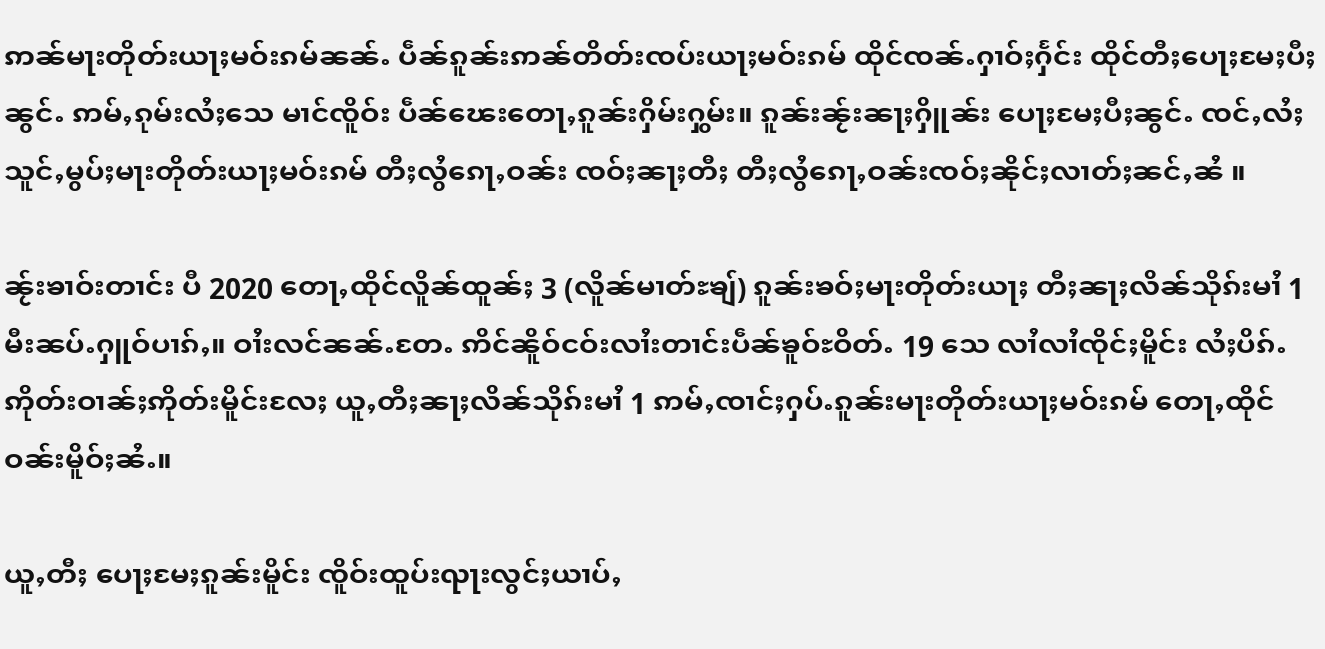ဢၼ်မႃးတိုတ်းယႃႈမဝ်းၵမ်ၼၼ်ႉ ပဵၼ်ၵူၼ်းဢၼ်တိတ်းၸပ်းယႃႈမဝ်းၵမ် ထိုင်ၸၼ်ႉႁၢဝ်ႈႁႅင်း ထိုင်တီႈပေႃႈမႄႈပီႈၼွင်ႉ ဢမ်ႇၵုမ်းလႆႈသေ မၢင်ၸိူဝ်း ပဵၼ်ၽေးတေႃႇၵူၼ်းႁိမ်းႁွမ်း။ ၵူၼ်းၼႂ်းၼႃႈႁိူၼ်း ပေႃႈမႄႈပီႈၼွင်ႉ ၸင်ႇလႆႈသူင်ႇမွပ်ႈမႃးတိုတ်းယႃႈမဝ်းၵမ် တီႈလွႆၵေႃႇဝၼ်း ၸဝ်ႈၼႃႈတီႈ တီႈလွႆၵေႃႇဝၼ်းၸဝ်ႈၼိုင်ႈလၢတ်ႈၼင်ႇၼႆ ။

ၼႂ်းၶၢဝ်းတၢင်း ပီ 2020 တေႃႇထိုင်လိူၼ်ထူၼ်ႈ 3 (လိူၼ်မၢတ်ႊၶျ်) ၵူၼ်းၶဝ်ႈမႃးတိုတ်းယႃႈ တီႈၼႃႈလိၼ်သိုၵ်းမၢႆ 1 မီးၼပ်ႉႁူဝ်ပၢၵ်ႇ။ ဝၢႆးလင်ၼၼ်ႉတႄႉ ဢိင်ၼိူဝ်ငဝ်းလၢႆးတၢင်းပဵၼ်ၶူဝ်ႊဝိတ်ႉ 19 သေ လၢႆလၢႆၸိုင်ႈမိူင်း လႆႈပိၵ်ႉဢိုတ်းဝၢၼ်ႈဢိုတ်းမိူင်းလႄႈ ယူႇတီႈၼႃႈလိၼ်သိုၵ်းမၢႆ 1 ဢမ်ႇၸၢင်ႈႁပ်ႉၵူၼ်းမႃးတိုတ်းယႃႈမဝ်းၵမ် တေႃႇထိုင်ဝၼ်းမိူဝ်ႈၼႆႉ။

ယူႇတီႈ ပေႃႈမႄႈၵူၼ်းမိူင်း ၸိူဝ်းထူပ်းၺႃးလွင်ႈယၢပ်ႇ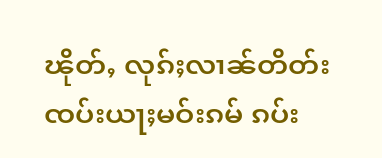ၽိုတ်ႇ လုၵ်ႈလၢၼ်တိတ်းၸပ်းယႃႈမဝ်းၵမ် ၵပ်း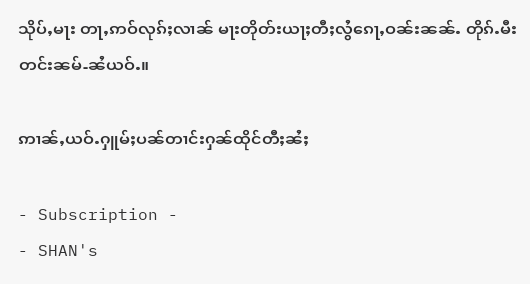သိုပ်ႇမႃး တႃႇဢဝ်လုၵ်ႈလၢၼ် မႃးတိုတ်းယႃႈတီႈလွႆၵေႃႇဝၼ်းၼၼ်ႉ တိုၵ်ႉမီးတင်းၼမ်-ၼႆယဝ်ႉ။

ဢၢၼ်ႇယဝ်ႉႁူမ်ႈပၼ်တၢင်းႁၼ်ထိုင်တီႈၼႆႈ

- Subscription -
- SHAN's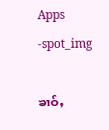Apps -spot_img

ၶၢဝ်ႇ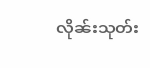လိုၼ်းသုတ်း